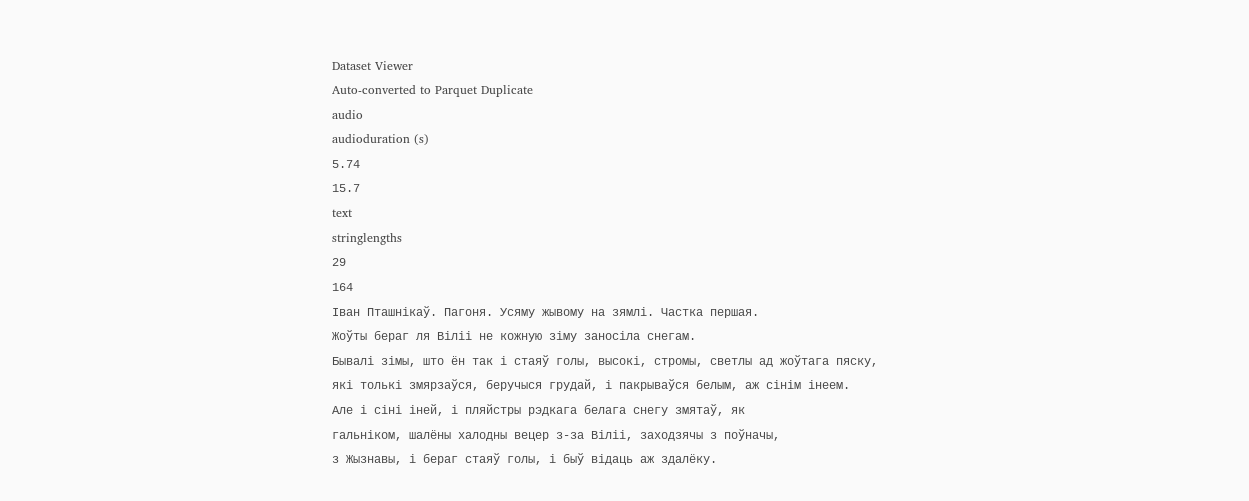Dataset Viewer
Auto-converted to Parquet Duplicate
audio
audioduration (s)
5.74
15.7
text
stringlengths
29
164
Іван Пташнікаў. Пагоня. Усяму жывому на зямлі. Частка першая.
Жоўты бераг ля Віліі не кожную зіму заносіла снегам.
Бывалі зімы, што ён так і стаяў голы, высокі, стромы, светлы ад жоўтага пяску,
які толькі змярзаўся, беручыся грудай, і пакрываўся белым, аж сінім інеем.
Але і сіні іней, і пляйстры рэдкага белага снегу змятаў, як
гальніком, шалёны халодны вецер з-за Віліі, заходзячы з поўначы,
з Жызнавы, і бераг стаяў голы, і быў відаць аж здалёку.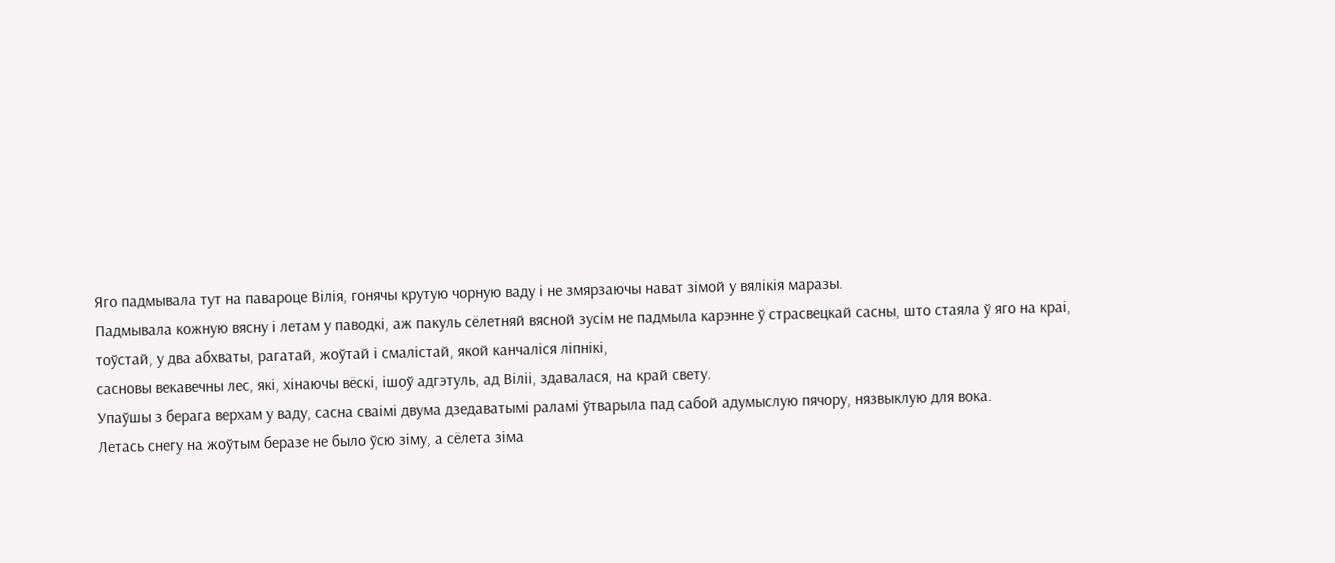Яго падмывала тут на павароце Вілія, гонячы крутую чорную ваду і не змярзаючы нават зімой у вялікія маразы.
Падмывала кожную вясну і летам у паводкі, аж пакуль сёлетняй вясной зусім не падмыла карэнне ў страсвецкай сасны, што стаяла ў яго на краі,
тоўстай, у два абхваты, рагатай, жоўтай і смалістай, якой канчаліся ліпнікі,
сасновы векавечны лес, які, хінаючы вёскі, ішоў адгэтуль, ад Віліі, здавалася, на край свету.
Упаўшы з берага верхам у ваду, сасна сваімі двума дзедаватымі раламі ўтварыла пад сабой адумыслую пячору, нязвыклую для вока.
Летась снегу на жоўтым беразе не было ўсю зіму, а сёлета зіма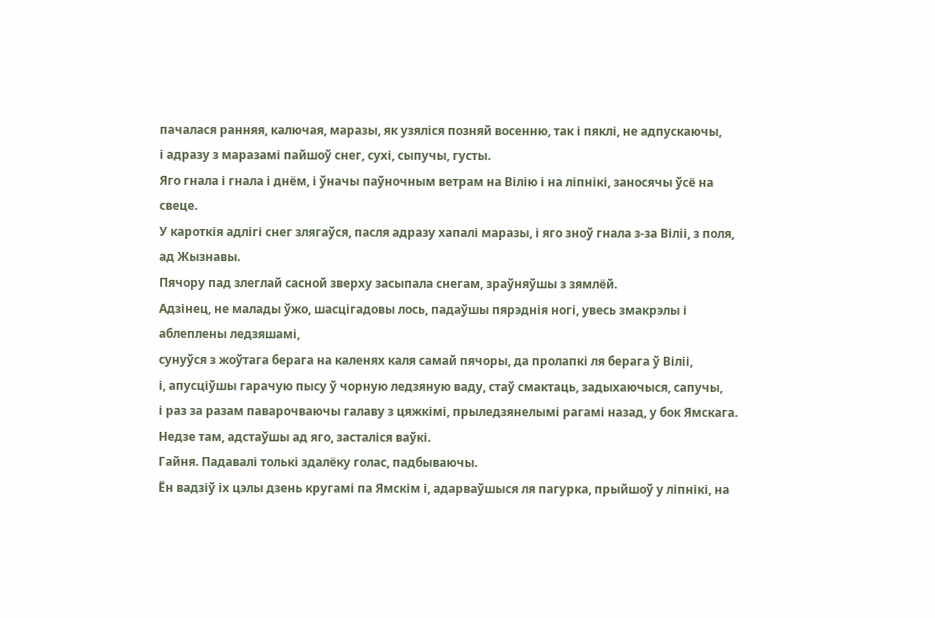пачалася ранняя, калючая, маразы, як узяліся позняй восенню, так і пяклі, не адпускаючы,
і адразу з маразамі пайшоў снег, сухі, сыпучы, густы.
Яго гнала і гнала і днём, і ўначы паўночным ветрам на Вілію і на ліпнікі, заносячы ўсё на свеце.
У кароткія адлігі снег злягаўся, пасля адразу хапалі маразы, і яго зноў гнала з-за Віліі, з поля, ад Жызнавы.
Пячору пад злеглай сасной зверху засыпала снегам, зраўняўшы з зямлёй.
Адзінец, не малады ўжо, шасцігадовы лось, падаўшы пярэднія ногі, увесь змакрэлы і аблеплены ледзяшамі,
сунуўся з жоўтага берага на каленях каля самай пячоры, да пролапкі ля берага ў Віліі,
і, апусціўшы гарачую пысу ў чорную ледзяную ваду, стаў смактаць, задыхаючыся, сапучы,
і раз за разам паварочваючы галаву з цяжкімі, прыледзянелымі рагамі назад, у бок Ямскага.
Недзе там, адстаўшы ад яго, засталіся ваўкі.
Гайня. Падавалі толькі здалёку голас, падбываючы.
Ён вадзіў іх цэлы дзень кругамі па Ямскім і, адарваўшыся ля пагурка, прыйшоў у ліпнікі, на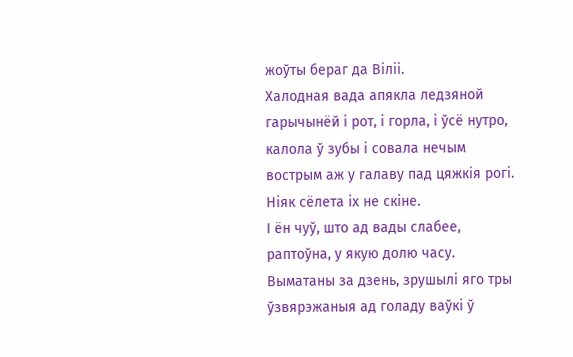жоўты бераг да Віліі.
Халодная вада апякла ледзяной гарычынёй і рот, і горла, і ўсё нутро,
калола ў зубы і совала нечым вострым аж у галаву пад цяжкія рогі. Ніяк сёлета іх не скіне.
І ён чуў, што ад вады слабее, раптоўна, у якую долю часу.
Выматаны за дзень, зрушылі яго тры ўзвярэжаныя ад голаду ваўкі ў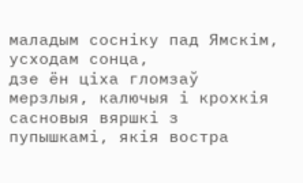маладым сосніку пад Ямскім, усходам сонца,
дзе ён ціха гломзаў мерзлыя, калючыя і крохкія сасновыя вяршкі з пупышкамі, якія востра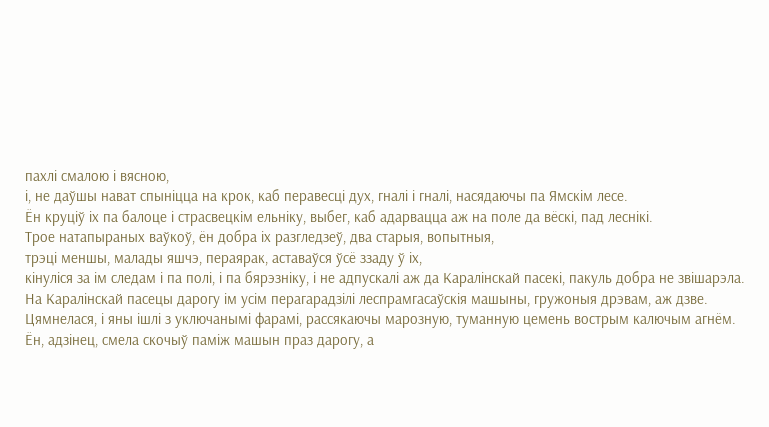пахлі смалою і вясною,
і, не даўшы нават спыніцца на крок, каб перавесці дух, гналі і гналі, насядаючы па Ямскім лесе.
Ён круціў іх па балоце і страсвецкім ельніку, выбег, каб адарвацца аж на поле да вёскі, пад леснікі.
Трое натапыраных ваўкоў, ён добра іх разгледзеў, два старыя, вопытныя,
трэці меншы, малады яшчэ, пераярак, аставаўся ўсё ззаду ў іх,
кінуліся за ім следам і па полі, і па бярэзніку, і не адпускалі аж да Каралінскай пасекі, пакуль добра не звішарэла.
На Каралінскай пасецы дарогу ім усім перагарадзілі леспрамгасаўскія машыны, гружоныя дрэвам, аж дзве.
Цямнелася, і яны ішлі з уключанымі фарамі, рассякаючы марозную, туманную цемень вострым калючым агнём.
Ён, адзінец, смела скочыў паміж машын праз дарогу, а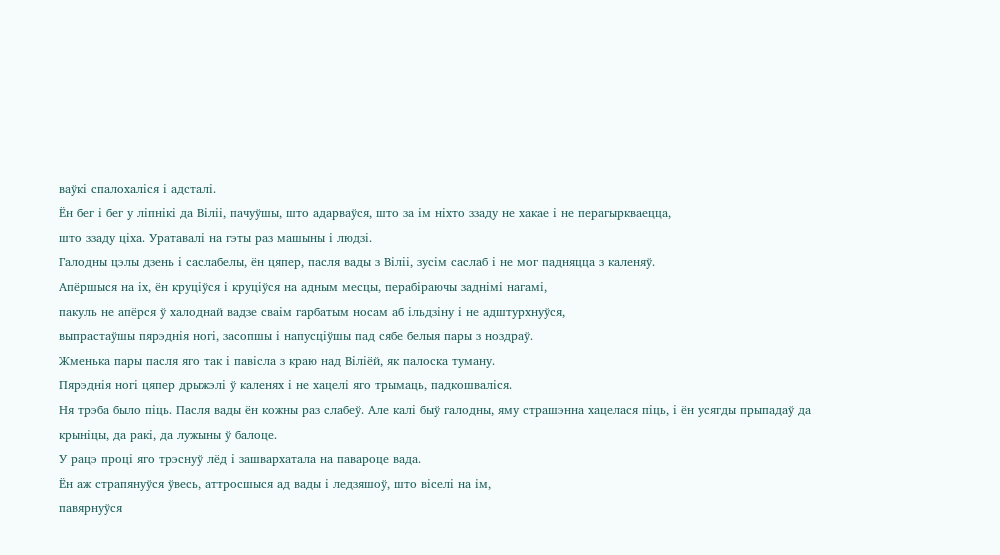ваўкі спалохаліся і адсталі.
Ён бег і бег у ліпнікі да Віліі, пачуўшы, што адарваўся, што за ім ніхто ззаду не хакае і не перагыркваецца,
што ззаду ціха. Уратавалі на гэты раз машыны і людзі.
Галодны цэлы дзень і саслабелы, ён цяпер, пасля вады з Віліі, зусім саслаб і не мог падняцца з каленяў.
Апёршыся на іх, ён круціўся і круціўся на адным месцы, перабіраючы заднімі нагамі,
пакуль не апёрся ў халоднай вадзе сваім гарбатым носам аб ільдзіну і не адштурхнуўся,
выпрастаўшы пярэднія ногі, засопшы і напусціўшы пад сябе белыя пары з ноздраў.
Жменька пары пасля яго так і павісла з краю над Віліёй, як палоска туману.
Пярэднія ногі цяпер дрыжэлі ў каленях і не хацелі яго трымаць, падкошваліся.
Ня трэба было піць. Пасля вады ён кожны раз слабеў. Але калі быў галодны, яму страшэнна хацелася піць, і ён усягды прыпадаў да крыніцы, да ракі, да лужыны ў балоце.
У рацэ проці яго трэснуў лёд і зашвархатала на павароце вада.
Ён аж страпянуўся ўвесь, аттросшыся ад вады і ледзяшоў, што віселі на ім,
павярнуўся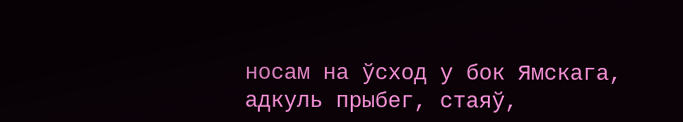носам на ўсход у бок Ямскага, адкуль прыбег, стаяў,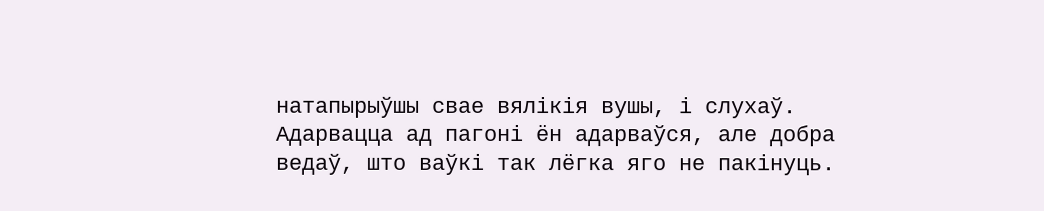натапырыўшы свае вялікія вушы, і слухаў.
Адарвацца ад пагоні ён адарваўся, але добра ведаў, што ваўкі так лёгка яго не пакінуць.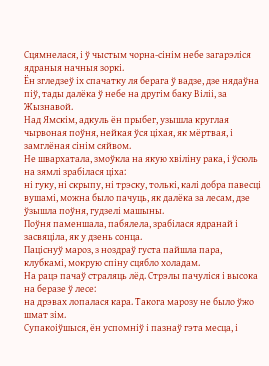Сцямнелася, і ў чыстым чорна-сінім небе загарэліся ядраныя начныя зоркі.
Ён згледзеў іх спачатку ля берага ў вадзе, дзе нядаўна піў, тады далёка ў небе на другім баку Віліі, за Жызнавой.
Над Ямскім, адкуль ён прыбег, узышла круглая чырвоная поўня, нейкая ўся ціхая, як мёртвая, і замглёная сінім сяйвом.
Не швархатала, змоўкла на якую хвіліну рака, і ўсюль на зямлі зрабілася ціха:
ні гуку, ні скрыпу, ні трэску, толькі, калі добра павесці вушамі, можна было пачуць, як далёка за лесам, дзе ўзышла поўня, гудзелі машыны.
Поўня паменшала, пабялела, зрабілася ядранай і засвяціла, як у дзень сонца.
Паціснуў мароз, з ноздраў густа пайшла пара, клубкамі, мокрую спіну сцябло холадам.
На рацэ пачаў страляць лёд. Стрэлы пачуліся і высока на беразе ў лесе:
на дрэвах лопалася кара. Такога марозу не было ўжо шмат зім.
Супакоіўшыся, ён успомніў і пазнаў гэта месца, і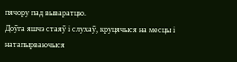пячору пад вываратцю.
Доўга яшчэ стаяў і слухаў, круцячыся на месцы і натапырваючыся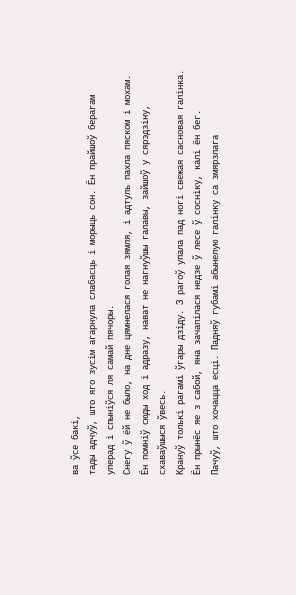ва ўсе бакі,
тады адчуў, што яго зусім агарнула слабасць і морыць сон. Ён прайшоў берагам уперад і спыніўся ля самай пячоры.
Снегу ў ёй не было, на дне цямнелася голая зямля, і адтуль пахла пяском і мохам.
Ён помніў сюды ход і адразу, нават не нагнуўшы галавы, зайшоў у сярэдзіну, схаваўшыся ўвесь.
Крануў толькі рагамі ўгары дзіду. З рагоў упала пад ногі свежая сасновая галінка.
Ён прынёс яе з сабой, яна зачапілася недзе ў лесе ў сосніку, калі ён бег.
Пачуў, што хочацца есці. Падняў губамі абынелую галінку са змярзлага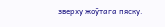зверху жоўтага пяску.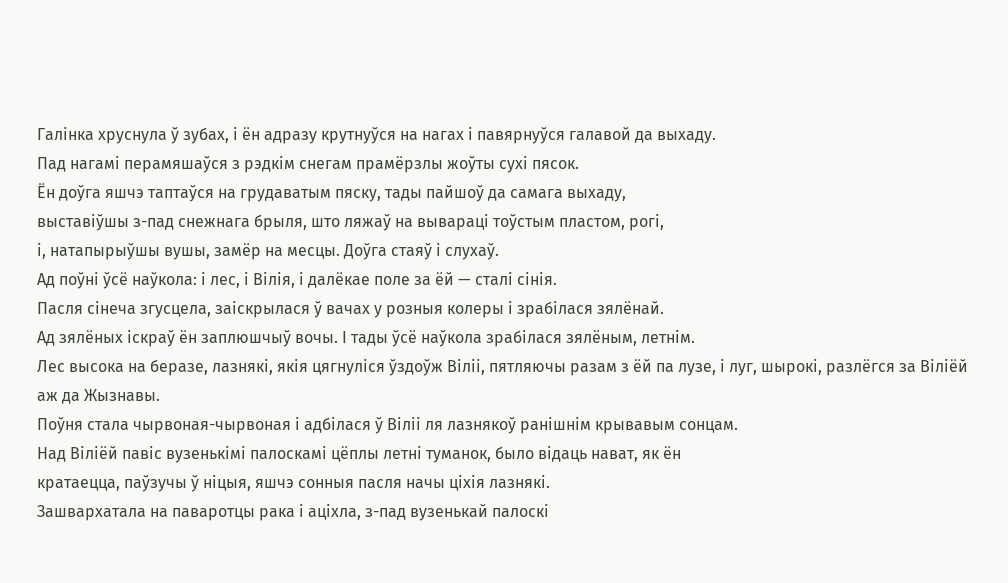Галінка хруснула ў зубах, і ён адразу крутнуўся на нагах і павярнуўся галавой да выхаду.
Пад нагамі перамяшаўся з рэдкім снегам прамёрзлы жоўты сухі пясок.
Ён доўга яшчэ таптаўся на грудаватым пяску, тады пайшоў да самага выхаду,
выставіўшы з-пад снежнага брыля, што ляжаў на вывараці тоўстым пластом, рогі,
і, натапырыўшы вушы, замёр на месцы. Доўга стаяў і слухаў.
Ад поўні ўсё наўкола: і лес, і Вілія, і далёкае поле за ёй — сталі сінія.
Пасля сінеча згусцела, заіскрылася ў вачах у розныя колеры і зрабілася зялёнай.
Ад зялёных іскраў ён заплюшчыў вочы. І тады ўсё наўкола зрабілася зялёным, летнім.
Лес высока на беразе, лазнякі, якія цягнуліся ўздоўж Віліі, пятляючы разам з ёй па лузе, і луг, шырокі, разлёгся за Віліёй аж да Жызнавы.
Поўня стала чырвоная-чырвоная і адбілася ў Віліі ля лазнякоў ранішнім крывавым сонцам.
Над Віліёй павіс вузенькімі палоскамі цёплы летні туманок, было відаць нават, як ён
кратаецца, паўзучы ў ніцыя, яшчэ сонныя пасля начы ціхія лазнякі.
Зашвархатала на паваротцы рака і аціхла, з-пад вузенькай палоскі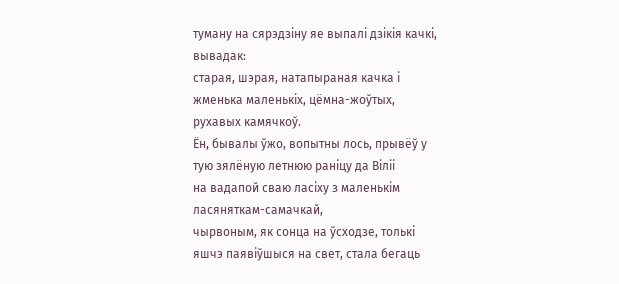туману на сярэдзіну яе выпалі дзікія качкі, вывадак:
старая, шэрая, натапыраная качка і жменька маленькіх, цёмна-жоўтых, рухавых камячкоў.
Ён, бывалы ўжо, вопытны лось, прывёў у тую зялёную летнюю раніцу да Віліі
на вадапой сваю ласіху з маленькім ласяняткам-самачкай,
чырвоным, як сонца на ўсходзе, толькі яшчэ паявіўшыся на свет, стала бегаць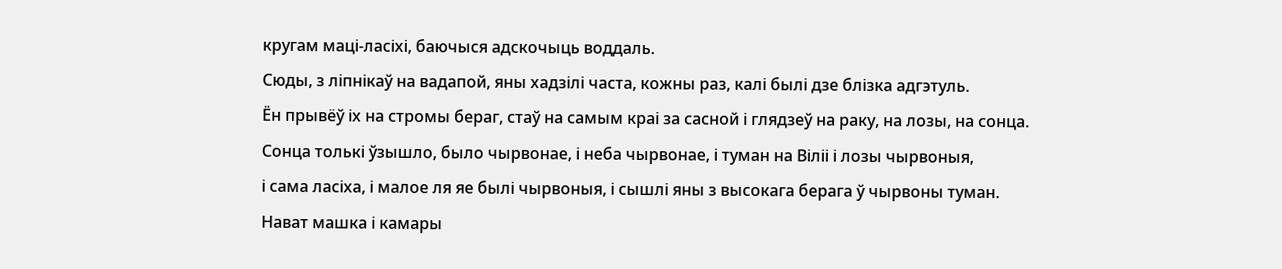кругам маці-ласіхі, баючыся адскочыць воддаль.
Сюды, з ліпнікаў на вадапой, яны хадзілі часта, кожны раз, калі былі дзе блізка адгэтуль.
Ён прывёў іх на стромы бераг, стаў на самым краі за сасной і глядзеў на раку, на лозы, на сонца.
Сонца толькі ўзышло, было чырвонае, і неба чырвонае, і туман на Віліі і лозы чырвоныя,
і сама ласіха, і малое ля яе былі чырвоныя, і сышлі яны з высокага берага ў чырвоны туман.
Нават машка і камары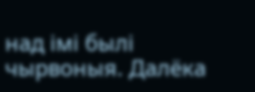над імі былі чырвоныя. Далёка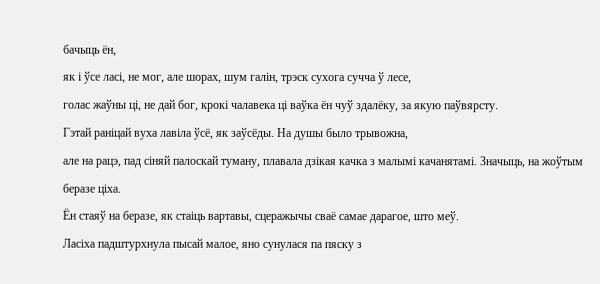бачыць ён,
як і ўсе ласі, не мог, але шорах, шум галін, трэск сухога сучча ў лесе,
голас жаўны ці, не дай бог, крокі чалавека ці ваўка ён чуў здалёку, за якую паўвярсту.
Гэтай раніцай вуха лавіла ўсё, як заўсёды. На душы было трывожна,
але на рацэ, пад сіняй палоскай туману, плавала дзікая качка з малымі качанятамі. Значыць, на жоўтым беразе ціха.
Ён стаяў на беразе, як стаіць вартавы, сцеражычы сваё самае дарагое, што меў.
Ласіха падштурхнула пысай малое, яно сунулася па пяску з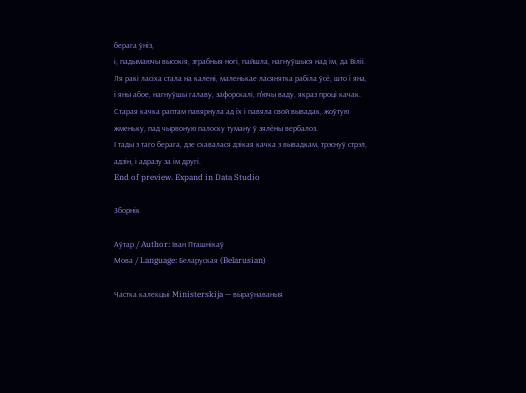берага ўніз,
і, падымаючы высокія, зграбныя ногі, пайшла, нагнуўшыся над ім, да Віліі.
Ля ракі ласіха стала на калені, маленькае ласянятка рабіла ўсё, што і яна,
і яны абое, нагнуўшы галаву, зафорскалі, п'ючы ваду, якраз проці качак.
Старая качка раптам павярнула ад іх і павяла свой вывадак, жоўтую жменьку, пад чырвоную палоску туману ў зялёны вербалоз.
І тады з таго берага, дзе схавалася дзікая качка з вывадкам, трэснуў стрэл, адзін, і адразу за ім другі.
End of preview. Expand in Data Studio

Зборнік

Аўтар / Author: Іван Пташнікаў
Мова / Language: Беларуская (Belarusian)

Частка калекцыі Ministerskija — выраўнаваныя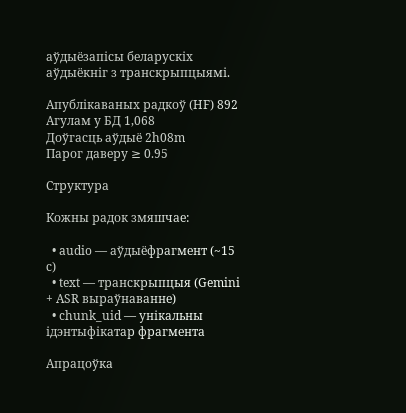аўдыёзапісы беларускіх аўдыёкніг з транскрыпцыямі.

Апублікаваных радкоў (HF) 892
Агулам у БД 1,068
Доўгасць аўдыё 2h08m
Парог даверу ≥ 0.95

Структура

Кожны радок змяшчае:

  • audio — аўдыёфрагмент (~15 с)
  • text — транскрыпцыя (Gemini + ASR выраўнаванне)
  • chunk_uid — унікальны ідэнтыфікатар фрагмента

Апрацоўка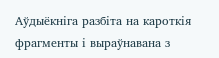Аўдыёкніга разбіта на кароткія фрагменты і выраўнавана з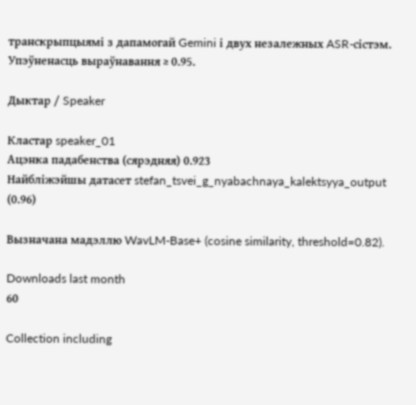транскрыпцыямі з дапамогай Gemini і двух незалежных ASR-сістэм. Упэўненасць выраўнавання ≥ 0.95.

Дыктар / Speaker

Кластар speaker_01
Ацэнка падабенства (сярэдняя) 0.923
Найбліжэйшы датасет stefan_tsvei_g_nyabachnaya_kalektsyya_output (0.96)

Вызначана мадэллю WavLM-Base+ (cosine similarity, threshold=0.82).

Downloads last month
60

Collection including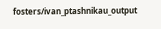fosters/ivan_ptashnikau_output